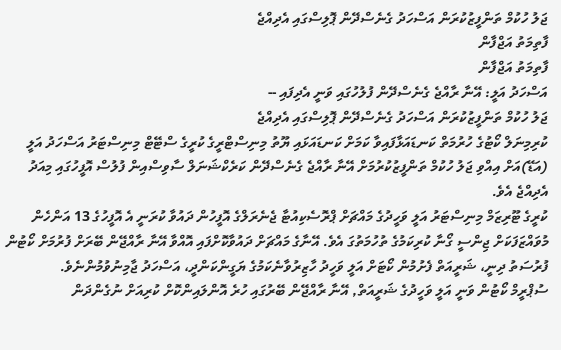ޖަލު ހުކުމް ތަންފީޒުކުރަން އަސްހަދު ގެނެސްދޭން ޕޮލިސްގައި އެދިއްޖެ
ފާތިމަތު އަޖްފާން
ފާތިމަތު އަޖްފާން
އަސްހަދު އަލީ: އޭނާ ރާއްޖެ ގެނެސްދޭން ފުލުހުގައި ވަނީ އެދިފައި --
ޖަލު ހުކުމް ތަންފީޒުކުރަން އަސްހަދު ގެނެސްދޭން ޕޮލިސްގައި އެދިއްޖެ
ކުރިމިނަލް ކޯޓުގެ ހުރުމަތް ކަނޑައަޅާފައިވާ ކަމަށް ކަނޑައަޅައި ޔޫތު މިނިސްޓްރީގެ ކުރީގެ ސްޓޭޓް މިނިސްޓަރު އަސްހަދު އަލީ (އަޑޭ)އަށް އިއްވި ޖަލު ހުކުމް ތަންފީޒުކުރުމަށް އޭނާ ރާއްޖެ ގެނެސްދޭން ކަރެކްޝަނަލް ސާވިސްއިން ފުލުސް އޮފީހުގައި މިއަދު އެދިއްޖެ އެވެ.
ކުރީގެ ޓޫރިޒަމް މިނިސްޓަރު އަލީ ވަހީދުގެ މައްޗަށް ޕްރޮސެކިއުޓާ ޖެނެރަލްގެ އޮފީހުން ދައުވާ ކުރަނީ އެ އޮފީހުގެ 13 އަންހެން މުވައްޒަފަކަށް ޖިންސީ ގޯނާ ކުރިކަމުގެ ތުހުމަތުގަ އެވެ. އޭނާގެ މައްޗަށް ދައުވާކޮށްފައި އޮއްވާ އޭނާ ރާއްޖޭން ބޭރަށް ފުރުމަށް ކޯޓުން ފުރުސަތު ދިނީ، ޝަރީއަތް ފެށުމުން ކޯޓަށް އަލީ ވަހީދު ހާޒިރުވާނެކަމުގެ ޔަގީންކަންދީ، އަސްހަދު ޖާމިނުވުމުންނެވެ.
ސުޕްރީމް ކޯޓުން ވަނީ އަލީ ވަހީދުގެ ޝަރީއަތް, އޭނާ ރާއްޖޭން ބޭރުގައި ހުރެ އޮންލައިންކޮށް ކުރިއަށް ނުގެންދަން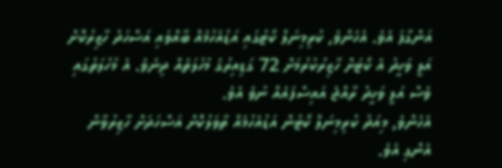އަންގާފަ އެވެ. އެހެންވެ, ކުރިމިނަލް ކޯޓުގައި އަޑުއެހުމެއް ބާއްވައި އަސްހަދު ހާޒިރުކޮށް އަލީ ވަހީދު އެ ކޯޓަށް ހާޒިރުކުރުމަށް 72 ގަޑިއިރުގެ މުހުލަތެއް ދިނެވެ. އެ މުހުލަތުގައި ވެސް އަލީ ވަހީދު ރާއްޖެ އައިސްފައެއް ނުވެ އެވެ.
އެހެންވެ, މިއަދު ކުރިމިނަލް ކޯޓުން އަޑުއެހުމެއް ތާވަލުކޮށް އަސްހަދަށް ހާޒިރުވާން އެންގި އެވެ.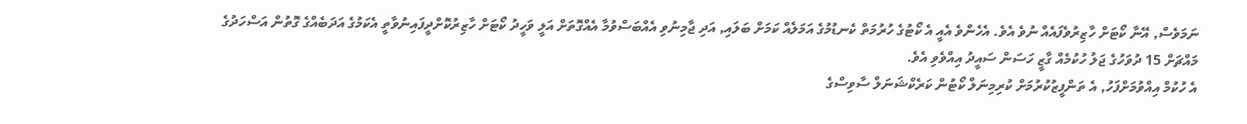ނަމަވެސް, އޭނާ ކޯޓަށް ހާޒިރުވެފައެއް ނުވެ އެވެ. އެހެންވެ އެއީ އެ ކޯޓުގެ ހުރުމަތް ކެނޑުމުގެ އަމަލެއް ކަމަށް ބަލައި, އަދި ޖާމިނުވި އެއްބަސްވުމާ އެއްގޮތަށް އަލީ ވަހީދު ކޯޓަށް ހާޒިރުކޮށްދީފައިނުވާތީ އެކަމުގެ އަދަބެއްގެ ގޮތުން އަސްހަދުގެ މައްޗަށް 15 ދުވަހުގެ ޖަލު ހުކުމެއް ގާޒީ ހަސަން ސައީދު އިއްވެވި އެވެ.
އެ ހުކުމް އިއްވުމަށްފަހު, އެ ތަންފީޒުކުރުމަށް ކުރިމިނަލް ކޯޓުން ކަރެކްޝަނަލް ސާވިސްގެ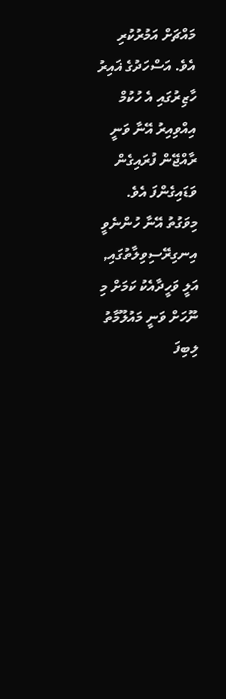މައްޗަށް އަމުރުކުރި އެވެ. އަސްހަދުގެ ޣައިރު ހާޒިރުގައި އެ ހުކުމް އިއްވިއިރު އޭނާ ވަނީ ރާއްޖޭން ފުރައިގެން ވަޑައިގެންފަ އެވެ. މިވަގުތު އޭނާ ހުންނެވީ އިނގިރޭސިވިލާތުގައި, އަލީ ވަހީދާއެކު ކަމަށް މި ނޫހަށް ވަނީ މައުލޫމާތު ލިބިފަ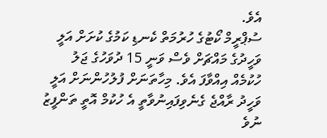އެވެ.
ސުޕްރީމް ކޯޓުގެ ހުރުމަތް ކެނޑި ކަމުގެ ކުށަށް އަލީ ވަހީދުގެ މައްޗަށް ވެސް ވަނީ 15 ދުވަހުގެ ޖަލު ހުކުމެއް އިއްވާފަ އެވެ. މިހާތަނަށް ފުލުހުންނަށް އަލީ ވަހީދު ރާއްޖެ ގެނެވިފައިނުވާތީ އެ ހުކުމް އޮތީ ތަންފީޒު ނުވެ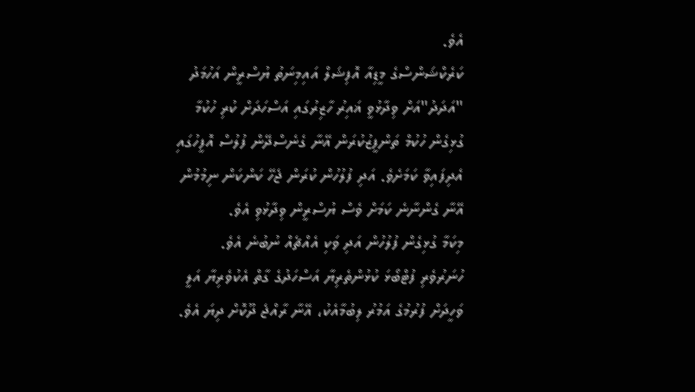އެވެ.
ކަރެކްޝަންސްގެ މީޑިއާ އޮފިޝަލް އައިމިނަތު ޔުސްރީން އަހުމަދު "އަދަދު"އަށް ވިދާޅުވީ ޣައިރު ހާޒިރުގައި އަސްހަދަށް ކުރި ހުކުމާ ގުޅިގެން ހުކުމް ތަންފީޒުކުރަން އޭނާ ގެނެސްދޭން ފުލުސް އޮފީހުގައި އެދިފައިވާ ކަމަށެވެ. އަދި ފުލުހުން ކުރަން ޖެހޭ ކަންކަން ނިމުމުން އޭނާ ގެންނާނެ ކަމަށް ވެސް ޔުސްރީން ވިދާޅުވި އެވެ.
މިކަމާ ގުޅިގެން ފުލުހުން އަދި ވަކި އެއްޗެއް ނުބުނެ އެވެ.
ހުނަރުވެރި ފުޓްބޯޅަ ކުޅުންތެރިޔާ އަސްހަދުގެ ގާތް އެކުވެރިޔާ އަލީ ވަހީދަށް ފުރުމުގެ އަމުރު ލިބުމާއެކު، އޭނާ ރާއްޖެ ދޫކޮށް ދިޔަ އެވެ.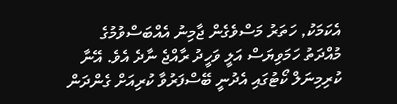އެކަމަކު, ހަތަރު މަސްވެގެން ޖާމިނު އެއްބަސްވުމުގެ މުއްދަތު ހަމަވިޔަސް އަލީ ވަހީދު ރާއްޖެ ނާދެ އެވެ. އޭނާ ކުރިމިނަލް ކޯޓުގައި އެދުނީ ބޭސްފަރުވާ ކުރިއަށް ގެންދަން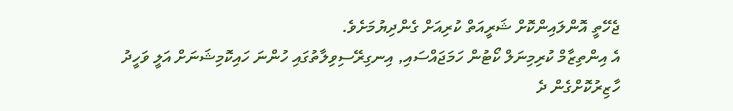ޖެހޭތީ އޮންލައިންކޮށް ޝަރީއަތް ކުރިއަށް ގެންދިޔުމަށެވެ.
އެ އިންތިޒާމް ކުރިމިނަލް ކޯޓުން ހަމަޖައްސައި, އިނގިރޭސިވިލާތުގައި ހުންނަ ހައިކޮމިޝަނަށް އަލީ ވަހީދު ހާޒިރުކޮށްގެން ދެ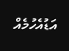އަޑުއެހުމެއް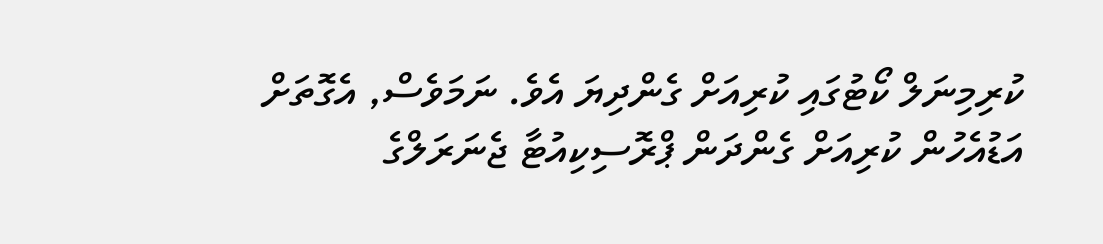ކުރިމިނަލް ކޯޓުގައި ކުރިއަށް ގެންދިޔަ އެވެ. ނަމަވެސް, އެގޮތަށް އަޑުއެހުން ކުރިއަށް ގެންދަން ޕްރޮސިކިއުޓާ ޖެނަރަލްގެ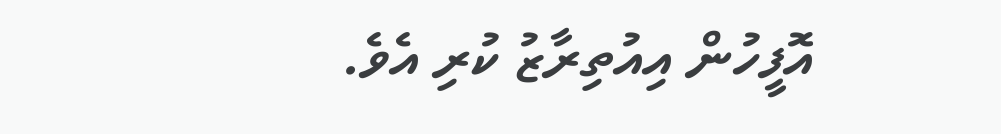އޮފީހުން އިއުތިރާޒު ކުރި އެވެ.